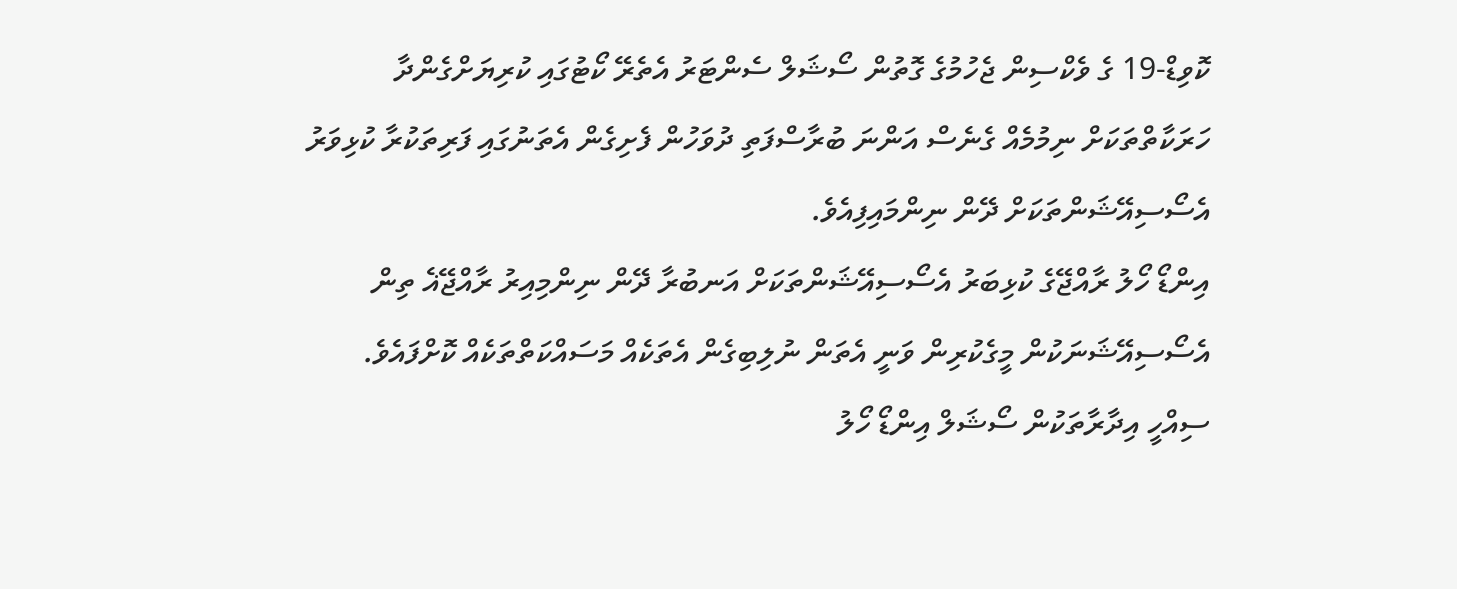ކޮވިޑް-19 ގެ ވެކްސިން ޖެހުމުގެ ގޮތުން ސޯޝަލް ސެންޓަރު އެތެރޭ ކޯޓުގައި ކުރިޔަށްގެންދާ ހަރަކާތްތަކަށް ނިމުމެއް ގެނެސް އަންނަ ބުރާސްފަތި ދުވަހުން ފެށިގެން އެތަނުގައި ފަރިތަކުރާ ކުޅިވަރު އެސޯސިއޭޝަންތަކަށް ދޭން ނިންމައިފިއެވެ.
އިންޑޯ ހޯލު ރާއްޖޭގެ ކުޅިބަރު އެސޯސިއޭޝަންތަކަށް އަނބުރާ ދޭން ނިންމިއިރު ރާއްޖޭޣެ ތިން އެސޯސިއޭޝަނަކުން މީގެކުރިން ވަނީ އެތަން ނުލިބިގެން އެތަކެއް މަސައްކަތްތަކެއް ކޮށްފައެވެ.
ސިއްހީ އިދާރާތަކުން ސޯޝަލް އިންޑޯ ހޯލު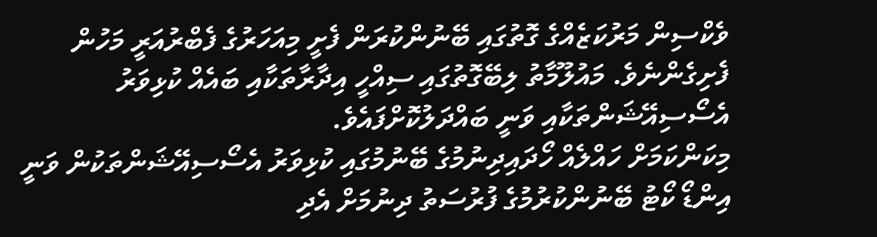ވެކްސިން މަރުކަޒެއްގެ ގޮތުގައި ބޭނުންކުރަން ފެށީ މިއަހަރުގެ ފެބްރުއަރީ މަހުން ފެށިގެންނެވެ. މައުލޫމާތު ލިބޭގޮތުގައި ސިއްހީ އިދާރާތަކާއި ބައެއް ކުޅިވަރު އެސޯސިއޭޝަންތަކާއި ވަނީ ބައްދަލުކޮށްފައެވެ.
މިކަންކަމަށް ހައްލެއް ހޯދައިދިނުމުގެ ބޭނުމުގައި ކުޅިވަރު އެސޯސިއޭޝަންތަކުން ވަނީ އިންޑޯ ކޯޓު ބޭނުންކުރުމުގެ ފުރުސަތު ދިނުމަށް އެދި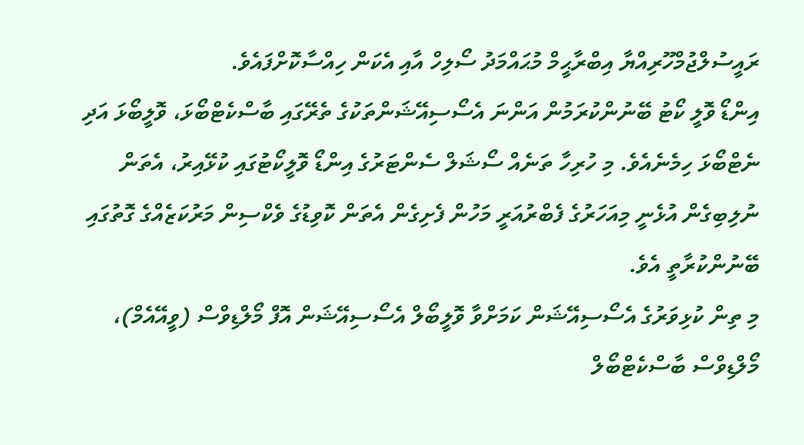ރައީސުލްޖުމްހޫރިއްޔާ އިބްރާޙީމް މުޙައްމަދު ސޯލިހް އާއި އެކަން ހިއްސާކޮށްފައެވެ.
އިންޑޯ ވޮލީ ކޯޓު ބޭނުންކުރަމުން އަންނަ އެސޯސިއޭޝަންތަކުގެ ތެރޭގައި ބާސްކެޓްބޯޅަ، ވޮލީބޯޅަ އަދި ނެޓްބޯޅަ ހިމެނެއެވެ. މި ހުރިހާ ތަނެއް ސޯޝަލް ސެންޓަރުގެ އިންޑޯ ވޮލީކޯޓުގައި ކުޅޭއިރު، އެތަން ނުލިބިގެން އުޅެނީ މިއަހަރުގެ ފެބްރުއަރީ މަހުން ފެށިގެން އެތަން ކޮވިޑުގެ ވެކްސިން މަރުކަޒެއްގެ ގޮތުގައި ބޭނުންކުރާތީ އެވެ.
މި ތިން ކުޅިވަރުގެ އެސޯސިއޭޝަން ކަމަށްވާ ވޮލީބޯލް އެސޯސިއޭޝަން އޮފް މޯލްޑިވްސް (ވީއޭއެމް)، މޯލްޑިވްސް ބާސްކެޓްބޯލް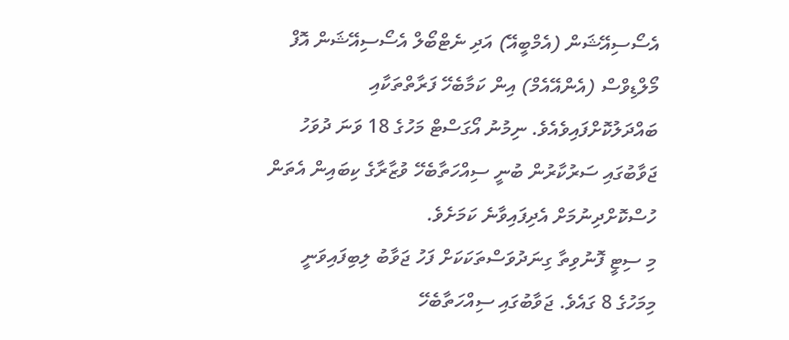އެސޯސިއޭޝަން (އެމްބީއޭ) އަދި ނެޓްބޯލް އެސޯސިއޭޝަން އޮފް މޯލްޑިވްސް (އެންއޭއެމް) އިން ކަމާބެހޭ ފަރާތްތަކާއި ބައްދަލުކޮށްފައިވެއެވެ. ނިމުނު އޯގަސްޓް މަހުގެ 18 ވަނަ ދުވަހު ޖަވާބުގައި ސަރުކާރުން ބުނީ ސިއްހަތާބެހޭ ވުޒާރާގެ ކިބައިން އެތަން ހުސްކޮށްދިނުމަށް އެދިފައިވާނެ ކަމަށެވެ.
މި ސިޓީ ފޮނުވިތާ ގިނަދުވަސްތަކަކަށް ފަހު ޖަވާބު ލިބިފައިވަނީ މިމަހުގެ 8 ގައެވެ. ޖަވާބުގައި ސިއްހަތާބެހޭ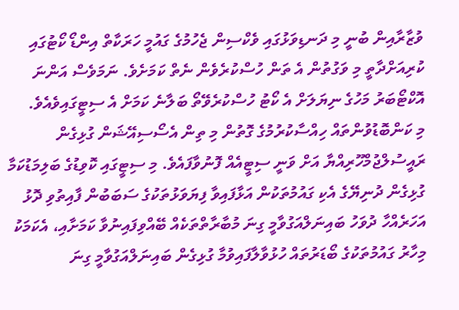ވުޒާރާއިން ބުނީ މި ދަނޑިވަޅުގައި ވެކްސިން ޖެހުމުގެ ގައުމީ ހަރަކާތް އިންޑޯ ކޯޓުގައި ކުރިއަށްދާތީ މި ވަގުތުން އެ ތަން ހުސްކުރެވެން ނެތް ކަމަށެވެ. ނަމަވެސް އަންނަ އޮކްޓޯބަރު މަހުގެ ނިޔަލަށް އެ ކޯޓު ހުސްކުރެވޭތޯ ބަލާނެ ކަމަށް އެ ސިޓީގައިވެއެވެ.
މި ކަންބޮޑުވުންތައް ހިއްސާކުރުމުގެ ގޮތުން މި ތިން އެސޯސިއޭޝަން ގުޅިގެން ރައީސުލްޖުމްހޫރިއްޔާ އަށް ވަނީ ސިޓީއެއް ފޮނުވާފައެވެ. މި ސިޓީގައި ކޮވިޑުގެ ބަލިމަޑުކަމާ ގުޅިގެން ދުނިޔޭގެ އެކި ގައުމުތަކުން އަޅާފައިވާ ފިޔަވަޅުތަކުގެ ސަބަބުން ފާއިތުވި ދޮޅު އަހަރެއްހާ ދުވަހު ބައިނަލްއަގުވާމީ ގިނަ މުބާރާތްތަކެއް ބޭއްވިފައިނުވާ ކަމަށާއި، އެކަމަކު މިހާރު ގައުމުތަކުގެ ބޯޑަރުތައް ހުޅުވާލާފައިވުމާ ގުޅިގެން ބައިނަލްއަގުވާމީ ގިނަ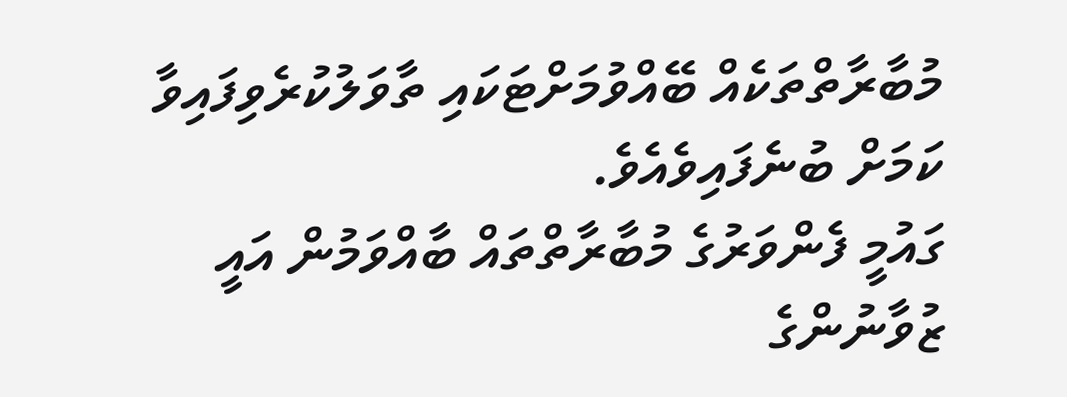މުބާރާތްތަކެއް ބޭއްވުމަށްޓަކައި ތާވަލުކުރެވިފައިވާ ކަމަށް ބުނެފައިވެއެވެ.
ގައުމީ ފެންވަރުގެ މުބާރާތްތައް ބާއްވަމުން އައީ ޒުވާނުންގެ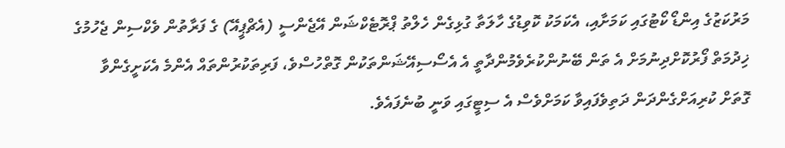މަރުކަޒުގެ އިންޑޯ ކޯޓުގައި ކަމަށާއި، އެކަމަކު ކޮވިޑުގެ ހާލަތާ ގުޅިގެން ހެލްތު ޕްރޮޓެކްޝަން އޭޖެންސީ (އެޗްޕީއޭ) ގެ ފަރާތުން ވެކްސިން ޖެހުމުގެ ޚިދުމަތް ފޯރުކޮށްދިނުމަށް އެ ތަން ބޭނުންކުރެވެމުންދާތީ އެ އެސޯސިއޭޝަންތަކުން ގޮތްހުސްވެ، ފަރިތަކުރުންތައް އެންމެ އެކަށީގެންވާ ގޮތަށް ކުރިއަށްގެންދަން ދަތިވެފައިވާ ކަމަށްވެސް އެ ސިޓީގައި ވަނީ ބުނެފައެވެ.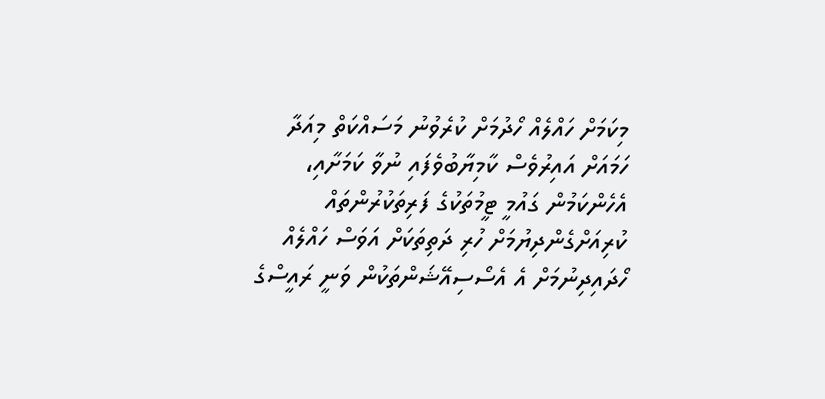މިކަމަށް ހައްލެއް ހޯދުމަށް ކުރެވުނު މަސައްކަތް މިއަދާ ހަމައަށް އައިރުވެސް ކާމިޔާބުވެފައި ނުވާ ކަމަށާއި، އެހެންކަމުން ގައުމީ ޓީމުތަކުގެ ފަރިތަކުރުންތައް ކުރިއަށްގެންދިޔުމަށް ހުރި ދަތިތަކަށް އަވަސް ހައްލެއް ހޯދައިދިނުމަށް އެ އެސޯސިއޭޝަންތަކުން ވަނީ ރައީސްގެ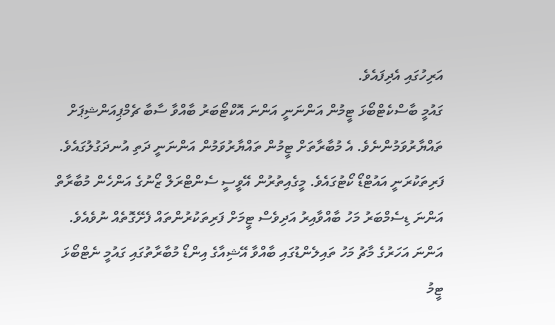އަރިހުގައި އެދިފައެވެ.
ގައުމީ ބާސްކެޓްބޯޅަ ޓީމުން އަންނަނީ އަންނަ އޮކްޓޯބަރު ބާއްވާ ސާބާ ޗެމްޕިއަންޝިޕަށް ތައްޔާރުވަމުންނެވެ. އެ މުބާރާތަށް ޓީމުން ތައްޔާރުވަމުން އަންނަނީ ދަތި އުނދަގުލުގައެވެ. ފަރިތަކުރަނީ އައުޓްޑޯ ކޯޓުގައެވެ. މީގެއިތުރުން އޭވީސީ ސެންޓްރަލް ޒޯނުގެ އަންހެން މުބާރާތް އަންނަ ޑިސެމްބަރު މަހު ބާއްވާއިރު އަދިވެސް ޓީމަށް ފަރިތަކުރުންތައް ފެށޭގޮތެއް ނުވެއެވެ.
އަންނަ އަހަރުގެ މާޗު މަހު ތައިލެންޑުގައި ބާއްވާ އޭޝިއާގެ އިންޑޯ މުބާރާތުގައި ގައުމީ ނެޓްބޯޅަ ޓީމު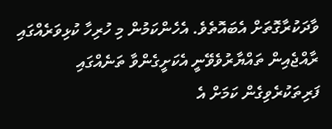ވާދަކުރާގޮތަށް އެބައޮތެވެ. އެހެންކަމުން މި ހުރިހާ ކުޅިވަރެއްގައި ރާއްޖެއިން ތައްޔާރުވެވޭނީ އެކަށީގެންވާ ތަނެއްގައި ފަރިތަކުރެވިގެން ކަމަށް އެ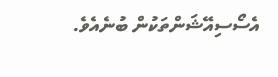އެސޯސިއޭޝަންތަކުން ބުނެއެވެ.